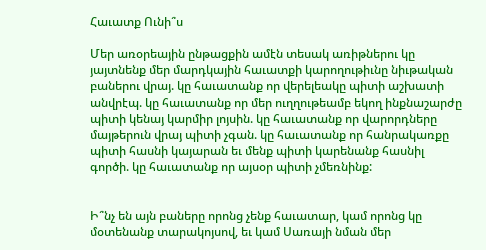Հաւատք Ունի՞ս

Մեր առօրեային ընթացքին ամէն տեսակ առիթներու կը յայտնենք մեր մարդկային հաւատքի կարողութիւնը նիւթական բաներու վրայ. կը հաւատանք որ վերելեակը պիտի աշխատի անվրէպ. կը հաւատանք որ մեր ուղղութեամբ եկող ինքնաշարժը պիտի կենայ կարմիր լոյսին. կը հաւատանք որ վարորդները մայթերուն վրայ պիտի չգան. կը հաւատանք որ հանրակառքը պիտի հասնի կայարան եւ մենք պիտի կարենանք հասնիլ գործի. կը հաւատանք որ այսօր պիտի չմեռնինք:


Ի՞նչ են այն բաները որոնց չենք հաւատար, կամ որոնց կը մօտենանք տարակոյսով, եւ կամ Սառայի նման մեր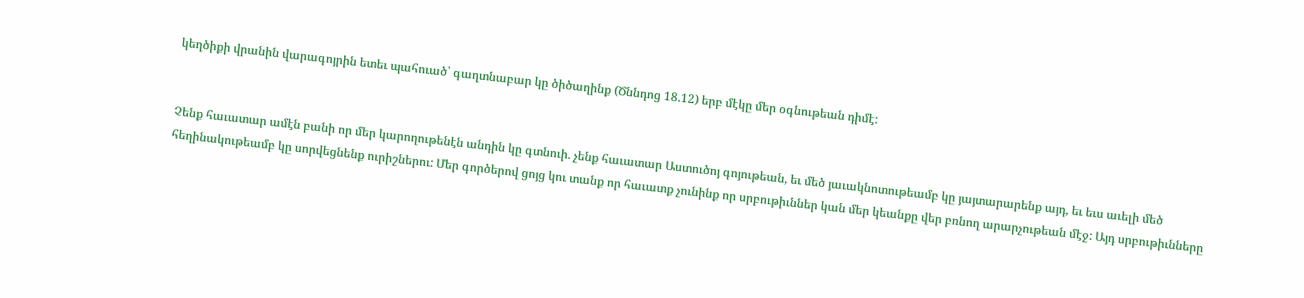կեղծիքի վրանին վարագոյրին ետեւ պահուած՝ գաղտնաբար կը ծիծաղինք (Ծննդոց 18.12) երբ մէկը մեր օգնութեան դիմէ:


Չենք հաւատար ամէն բանի որ մեր կարողութենէն անդին կը գտնուի. չենք հաւատար Աստուծոյ գոյութեան, եւ մեծ յաւակնոտութեամբ կը յայտարարենք այդ, եւ եւս աւելի մեծ հեղինակութեամբ կը սորվեցնենք ուրիշներու: Մեր գործերով ցոյց կու տանք որ հաւատք չունինք որ սրբութիւններ կան մեր կեանքը վեր բռնող արարչութեան մէջ: Այդ սրբութիւնները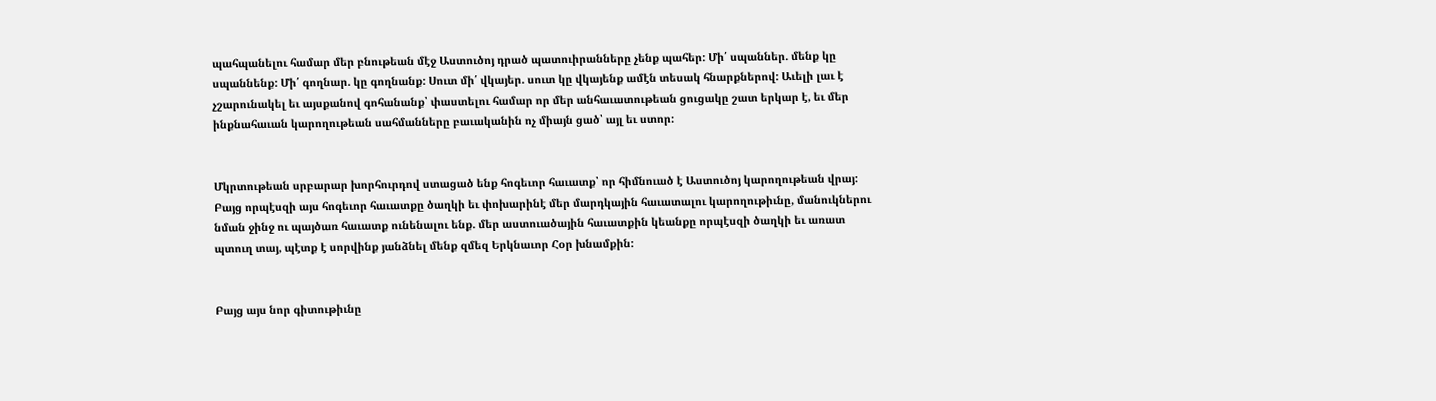պահպանելու համար մեր բնութեան մէջ Աստուծոյ դրած պատուիրանները չենք պահեր: Մի՛ սպաններ. մենք կը սպաննենք: Մի՛ գողնար. կը գողնանք: Սուտ մի՛ վկայեր. սուտ կը վկայենք ամէն տեսակ հնարքներով: Աւելի լաւ է չշարունակել եւ այսքանով գոհանանք՝ փաստելու համար որ մեր անհաւատութեան ցուցակը շատ երկար է, եւ մեր ինքնահաւան կարողութեան սահմանները բաւականին ոչ միայն ցած՝ այլ եւ ստոր:


Մկրտութեան սրբարար խորհուրդով ստացած ենք հոգեւոր հաւատք՝ որ հիմնուած է Աստուծոյ կարողութեան վրայ: Բայց որպէսզի այս հոգեւոր հաւատքը ծաղկի եւ փոխարինէ մեր մարդկային հաւատալու կարողութիւնը, մանուկներու նման ջինջ ու պայծառ հաւատք ունենալու ենք. մեր աստուածային հաւատքին կեանքը որպէսզի ծաղկի եւ առատ պտուղ տայ, պէտք է սորվինք յանձնել մենք զմեզ Երկնաւոր Հօր խնամքին:


Բայց այս նոր գիտութիւնը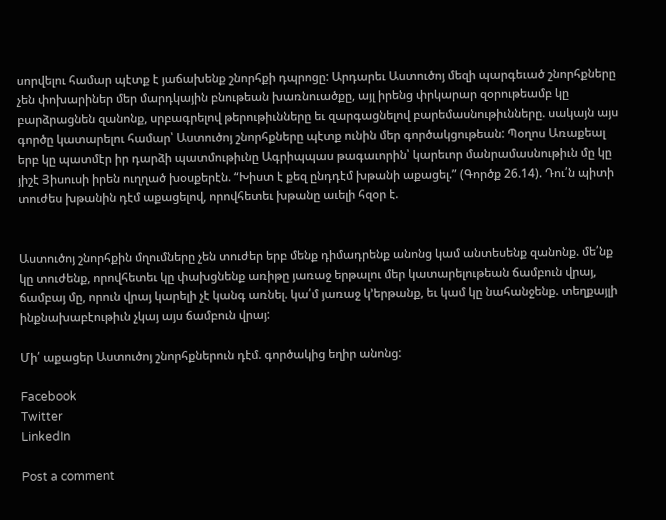սորվելու համար պէտք է յաճախենք շնորհքի դպրոցը: Արդարեւ Աստուծոյ մեզի պարգեւած շնորհքները չեն փոխարիներ մեր մարդկային բնութեան խառնուածքը, այլ իրենց փրկարար զօրութեամբ կը բարձրացնեն զանոնք, սրբագրելով թերութիւնները եւ զարգացնելով բարեմասնութիւնները. սակայն այս գործը կատարելու համար՝ Աստուծոյ շնորհքները պէտք ունին մեր գործակցութեան: Պօղոս Առաքեալ  երբ կը պատմէր իր դարձի պատմութիւնը Ագրիպպաս թագաւորին՝ կարեւոր մանրամասնութիւն մը կը յիշէ Յիսուսի իրեն ուղղած խօսքերէն. “Խիստ է քեզ ընդդէմ խթանի աքացել.” (Գործք 26.14). Դու՛ն պիտի տուժես խթանին դէմ աքացելով, որովհետեւ խթանը աւելի հզօր է.


Աստուծոյ շնորհքին մղումները չեն տուժեր երբ մենք դիմադրենք անոնց կամ անտեսենք զանոնք. մե՛նք կը տուժենք, որովհետեւ կը փախցնենք առիթը յառաջ երթալու մեր կատարելութեան ճամբուն վրայ, ճամբայ մը, որուն վրայ կարելի չէ կանգ առնել. կա՛մ յառաջ կ’երթանք, եւ կամ կը նահանջենք. տեղքայլի ինքնախաբէութիւն չկայ այս ճամբուն վրայ:

Մի՛ աքացեր Աստուծոյ շնորհքներուն դէմ. գործակից եղիր անոնց:

Facebook
Twitter
LinkedIn

Post a comment